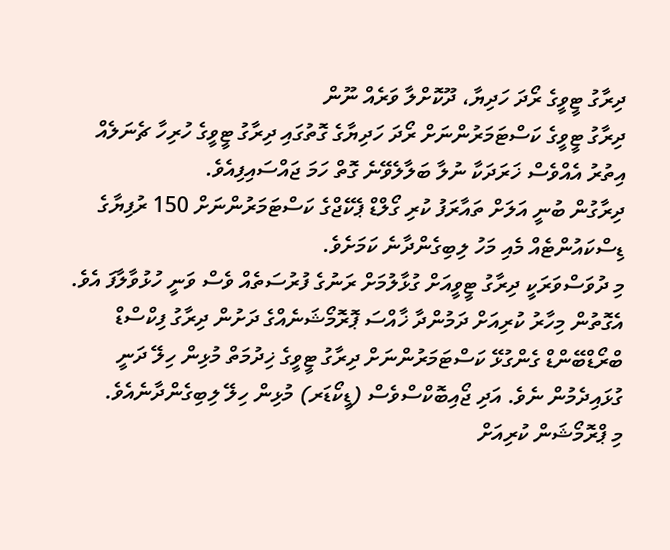ދިރާގު ޓީވީގެ ރޯދަ ހަދިޔާ، ދޫކޮށްލާ ވަރެއް ނޫން
ދިރާގު ޓީވީގެ ކަސްޓަމަރުންނަށް ރޯދަ ހަދިޔާގެ ގޮތުގައި ދިރާގު ޓީވީގެ ހުރިހާ ޗެނަލެއް އިތުރު އެއްވެސް ޚަރަދަކާ ނުލާ ބަލާލެވޭނެ ގޮތް ހަމަ ޖައްސައިފިއެވެ.
ދިރާގުން ބުނީ އަލަށް ތައާރަފު ކުރި ގޯލްޑް ޕެކޭޖްގެ ކަސްޓަމަރުންނަށް 150 ރުފިޔާގެ ޑިސްކައުންޓެއް މެއި މަހު ލިބިގެންދާނެ ކަމަށެވެ.
މި ދުވަސްވަރަކީ ދިރާގު ޓީވީއަށް ގުޅާލުމަށް ރަނުގެ ފުރުސަތެއް ވެސް ވަނީ ހުޅުވާލާފަ އެވެ. އެގޮތުން މިހާރު ކުރިއަށް ދަމުންދާ ޚާއްސަ ޕޮރޮމޯޝަނެއްގެ ދަށުން ދިރާގު ފިކްސްޑް ބްރޯޑްބޭންޑް ގެންގުޅޭ ކަސްޓަމަރުންނަށް ދިރާގު ޓީވީގެ ޚިދުމަތް މުޅިން ހިލޭ ދަނީ ގުޅައިދެމުން ނެވެ. އަދި ޖޯއިބޮކްސްވެސް (ޑީކޯޑަރ) މުޅިން ހިލޭ ލިބިގެންދާނެއެވެ.
މި ޕްރޮމޯޝަން ކުރިއަށް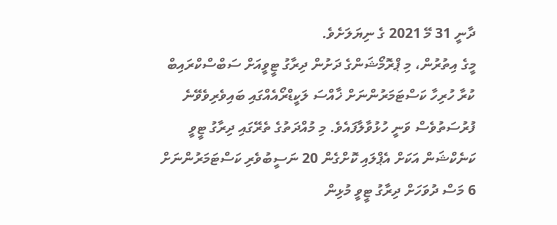ދާނީ 31 މޭ 2021 ގެ ނިޔަލަށެވެ.
މީގެ އިތުރުން، މި ޕްރޮމޯޝަންގެ ދަށުން ދިރާގު ޓީވީއަށް ސަބްސްކްރައިބް ކުރާ ހުރިހާ ކަސްޓަމަރުންނަށް ޚާއްސަ ލަކީޑްރޯއެއްގައި ބައިވެރިވެވޭނެ ފުރުސަތުވެސް ވަނީ ހުޅުވާލާފައެވެ. މި މުއްދަތުގެ ތެރޭގައި ދިރާގު ޓީވީ ކަނެކްޝަން އަކަށް އެޕްލައި ކޮށްގެން 20 ނަސީބުވެރި ކަސްޓަމަރުންނަށް 6 މަސް ދުވަހަށް ދިރާގު ޓީވީ މުޅިން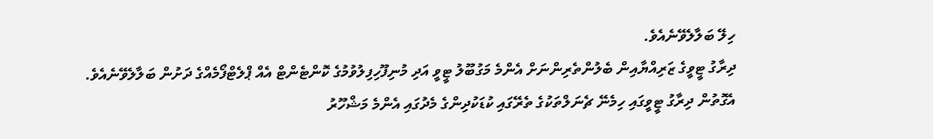ހިލޭ ބަލާލެވޭނެއެވެ.
ދިރާގު ޓީވީގެ ޒަރިއްޔާއިން ބެލުންތެރިންނަށް އެންމެ މަގުބޫލު ޓީވީ އަދި މުނިފޫހިފިލުވުމުގެ ކޮންޓެންޓް އެއް ޕްލެޓްފޯމެއްގެ ދަށުން ބަލާލެވޭނެއެވެ.
އެގޮތުން ދިރާގު ޓީވީގައި ހިމެނޭ ޗެނަލްތަކުގެ ތެރޭގައި ކުޑަކުދިންގެ މެދުގައި އެންމެ މަޝްހޫރު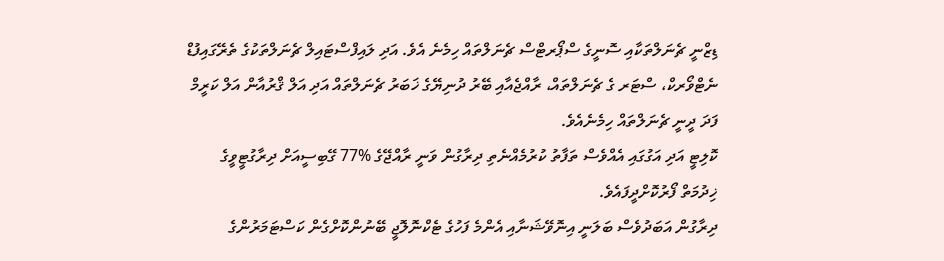ޑިޒްނީ ޗެނަލްތަކާއި ސޮނީގެ ސްޕޯރޓްސް ޗެނަލްތައް ހިމެނެ އެވެ. އަދި ލައިފްސްޓައިލް ޗެނަލްތަކުގެ ތެރޭގައިފުޑް ނެޓްވޯރކް، ސްޓަރ ގެ ޗެނަލްތައް، ރާއްޖެއާއި ބޭރު ދުނިޔޭގެ ޚަބަރު ޗެނަލްތައް އަދި އަލް ޤްރުއާން އަލް ކަރީމް ފަދަ ދީނީ ޗެނަލްތައް ހިމެނެއެވެ.
ކޮލިޓީ އަދި އަގުގައި އެއްވެސް ތަފާތު ކުރުމެއްނެތި ދިރާގުން ވަނީ ރާއްޖޭގެ %77 ގޭބިސީއަށް ދިރާގުޓީވީގެ ޚިދުމަތް ފޯރުކޮށްދީފައެވެ.
ދިރާގުން އަބަދުވެސް ބަލަނީ އިނޮވޭޝަނާއި އެންމެ ފަހުގެ ޓެކްނޮލޮޖީ ބޭނުންކޮށްގެން ކަސްޓަމަރުންގެ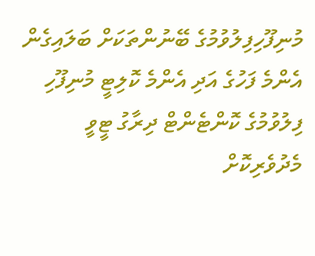މުނިފޫހިފިލުވުމުގެ ބޭނުންތަކަށް ބަލައިގެން އެންމެ ފަހުގެ އަދި އެންމެ ކޮލިޓީ މުނިފޫހި ފިލުވުމުގެ ކޮންޓެންޓް ދިރާގު ޓީވީ މެދުވެރިކޮށް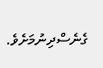ގެނެސްދިނުމަށެވެ.